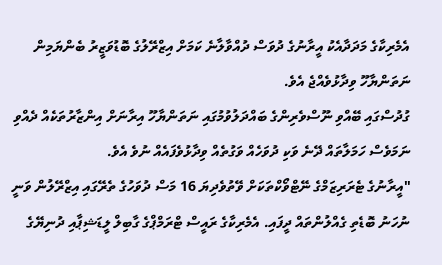އެމެރިކާގެ މަދަދާއެކު އީރާނުގެ ދުވަސް ދުއްވާލާނެ ކަމަށް އިޒްރޭލުގެ ބޮޑުވަޒީރު ބެންޔަމިން ނަތަންޔާހޫ ވިދާޅުވެއްޖެ އެވެ.
ގުދުސްގައި ބޭއްވި ނޫސްވެރިންގެ ބައްދަލުވުމުގައި ނަތަންޔާހޫ އިރާނަށް އިންޒާރުތަކެއް ދެއްވި ނަމަވެސް ހަމަލާތައް ދޭނެ ވަކި ދުވަހެއް ވަގުތެއް ވިދާޅުވެފައެއް ނުވެ އެވެ.
"އީރާނުގެ ޓެރަރިޒަމްގެ ނޭޓްވޯކްތަކަށް ވޭތުވެދިޔަ 16 މަސް ދުވަހުގެ ތެރޭގައި އިޒްރޭލުން ވަނީ ނުހަނު ބޮޑެތި ގެއްލުންތައް ދީފައި. އެމެރިކާގެ ރައީސް ޓްރަމްޕްގެ ގާބިލް ލީޑަޝިޕާއި ދުނިޔޭގެ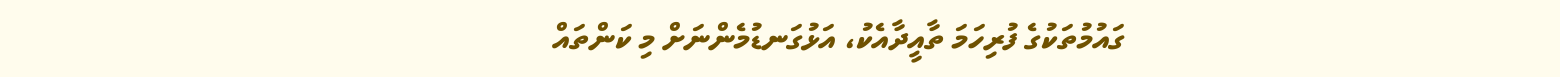ގައުމުތަކުގެ ފުރިހަމަ ތާއީދާއެކު، އަޅުގަނޑުމެންނަށް މި ކަންތައް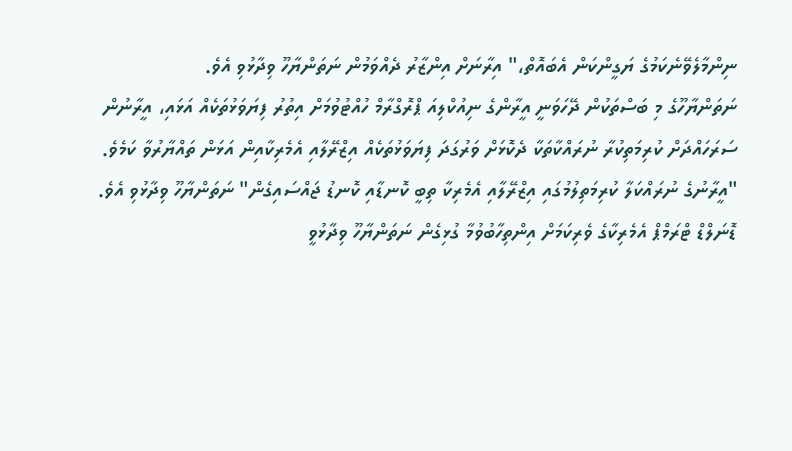ނިންމާލެވޭނެކަމުގެ ޔަގީންކަން އެބައޮތް،" އިރާނަށް އިންޒާރު ދެއްވަމުން ނަތަންޔާހޫ ވިދާޅުވި އެވެ.
ނަތަންޔާހޫގެ މި ބަސްތަކުން ދޭހަވަނީ އީރާންގެ ނިއުކްލިއަ ޕްރޮގްރާމް ހުއްޓުވުމަށް އިތުރު ފިޔަވަޅުތަކެއް އަޅައި، އީރާނުން ސަރަހައްދަށް ކުރިމަތިކުރާ ނުރައްކާތަކާ ދެކޮޅަށް ވަރުގަދަ ފިޔަވަޅުތަކެއް އިޒްރޭލާއި އެމެރިކާއިން އަޅަން ތައްޔާރުވާ ކަމެވެ.
"އީރާނުގެ ނުރައްކަލާ ކުރިމަތިލުމުގައި އިޒްރޭލާއި އެމެރިކާ ތިބީ ކޮނޑާއި ކޮނޑު ޖައްސައިގެން" ނަތަންޔާހޫ ވިދާޅުވި އެވެ.
ޑޮނަލްޑް ޓްރަމްޕް އެމެރިކާގެ ވެރިކަމަށް އިންތިހާބުވުމާ ގުޅިގެން ނަތަންޔާހޫ ވިދާޅުވީ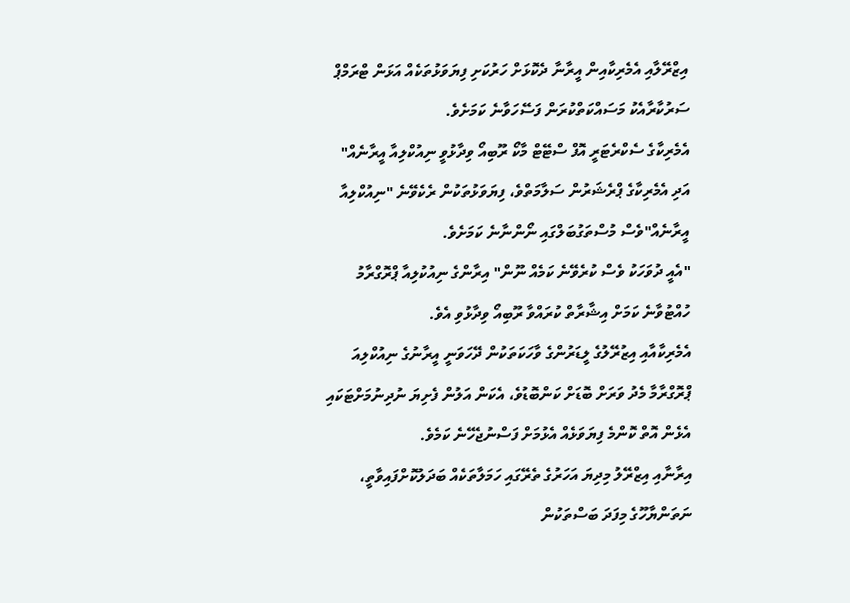އިޒްރޭލާއި އެމެރިކާއިން އީރާނާ ދެކޮޅަށް ހަރުކަށި ފިޔަވަޅުތަކެއް އަޅަން ޓްރަމްޕް ސަރުކާރާއެކު މަސައްކަތްކުރަން ފަސޭހަވާނެ ކަމަށެވެ.
އެމެރިކާގެ ސެކްރެޓަރީ އޮފް ސްޓޭޓް މާކޯ ރޫބިއޯ ވިދާޅުވީ ނިއުކްލިއާ އީރާނެއް" އަދި އެމެރިކާގެ ޕްރެޝަރުން ސަލާމަތްވެ، ފިޔަވަޅުތަކުން ރެކެވޭނެ "ނިއުކްލިއާ އީރާނެއް"ވެސް މުސްތަގުބަލްގައި ނޯންނާނެ ކަމަށެވެ.
"އެއީ ދުވަހަކު ވެސް ކުރެވޭނެ ކަމެއް ނޫން" އިރާންގެ ނިއުކުލިއާ ޕްރޮގްރާމު ހުއްޓުވާނެ ކަމަށް އިޝާރާތް ކުރައްވާ ރޫބިއޯ ވިދާޅުވި އެވެ.
އެމެރިކާއާއި އިޒުރޭލުގެ ލީޑަރުންގެ ވާހަކަތަކުން ދޭހަވަނީ އީރާނުގެ ނިއުކްލިއަ ޕްރޮގްރާމާ މެދު ވަރަށް ބޮޑަށް ކަންބޮޑުވެ، އެކަން އަލުން ފެށިޔަ ނުދިނުމަށްޓަކައި އެޅެން އޮތް ކޮންމެ ފިޔަވަޅެއް އެޅުމަށް ފަސްނުޖެހޭނެ ކަމެވެ.
އިރާނާއި އިޒްރޭލު މިދިޔަ އަހަރުގެ ތެރޭގައި ހަމަލާތަކެއް ބަދަލުކޮށްފައިވާތީ، ނަތަންޔާހޫގެ މިފަދަ ބަސްތަކުން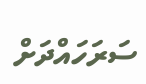ސަރަހައްދަށް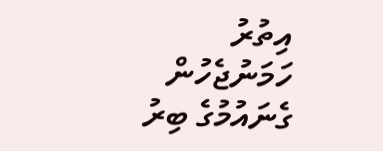އިތުރު ހަމަނުޖެހުން ގެނައުމުގެ ބިރު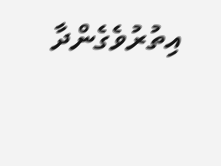އިތުރުވެގެންދާ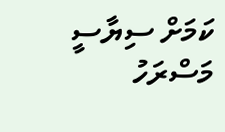ކަމަށް ސިޔާސީ މަސްރަހު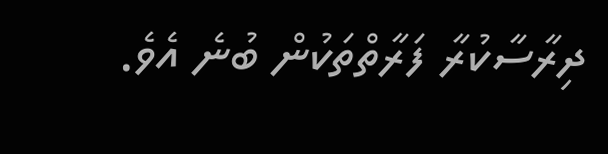ދިރާސާކުރާ ފަރާތްތަކުން ބުނެ އެވެ.